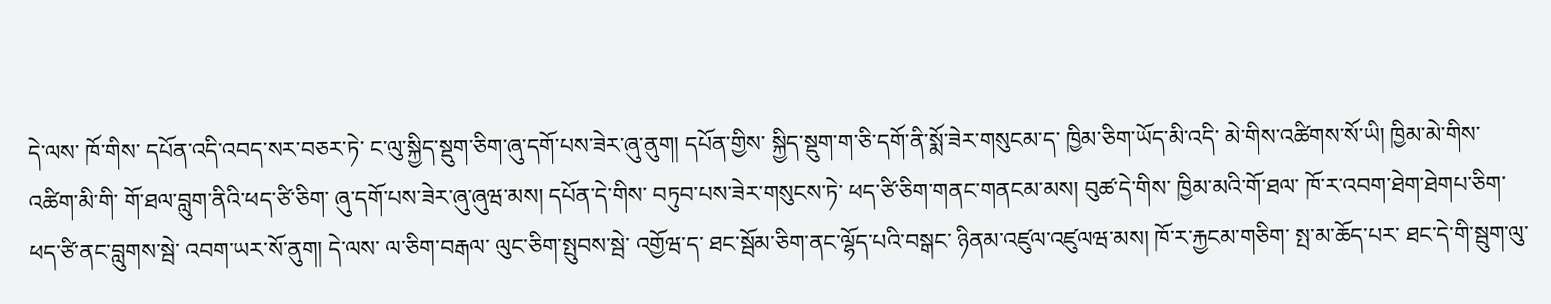དེ་ལས་ ཁོ་གིས་ དཔོན་འདི་འབད་སར་བཅར་ཏེ་ ང་ལུ་སྐྱིད་སྡུག་ཅིག་ཞུ་དགོ་པས་ཟེར་ཞུ་ནུག། དཔོན་གྱིས་ སྐྱིད་སྡུག་ག་ཅི་དགོ་ནི་སྨོ་ཟེར་གསུངམ་ད་ ཁྱིམ་ཅིག་ཡོད་མི་འདི་ མེ་གིས་འཚིགས་སོ་ཡི། ཁྱིམ་མེ་གིས་འཚིག་མི་གི་ གོ་ཐལ་བླུག་ནིའི་ཕད་ཙི་ཅིག་ ཞུ་དགོ་པས་ཟེར་ཞུ་ཞུཝ་མས། དཔོན་དེ་གིས་ བཏུབ་པས་ཟེར་གསུངས་ཏེ་ ཕད་ཙི་ཅིག་གནང་གནངམ་མས། བུཚ་དེ་གིས་ ཁྱིམ་མའི་གོ་ཐལ་ ཁོ་ར་འབག་ཐེག་ཐེགཔ་ཅིག་ ཕད་ཙི་ནང་བླུགས་སྦེ་ འབག་ཡར་སོ་ནུག། དེ་ལས་ ལ་ཅིག་བརྒལ་ ལུང་ཅིག་སྤུབས་སྦེ་ འགྱོཝ་ད་ ཐང་སྦོམ་ཅིག་ནང་ལྷོད་པའི་བསྒང་ ཉིནམ་འཛུལ་འཛུལཝ་མས། ཁོ་ར་རྐྱངམ་གཅིག་ སྤ་མ་ཆོད་པར་ ཐང་དེ་གི་སྦུག་ལུ་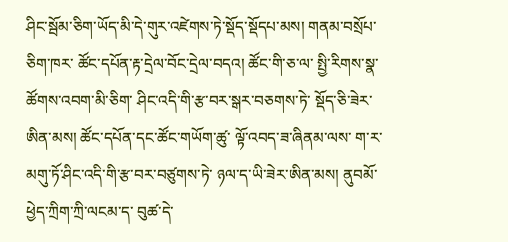ཤིང་སྦོམ་ཅིག་ཡོད་མི་དེ་གུར་འཛེགས་ཏེ་སྡོད་སྡོདཔ་མས། གནམ་བསྲོཔ་ཅིག་ཁར་ ཚོང་དཔོན་རྟ་དྲེལ་བོང་དྲེལ་བདའ། ཚོང་གི་ཅ་ལ་ སྤྱི་རིགས་སྣ་ཚོགས་འབག་མི་ཅིག་ ཤིང་འདི་གི་རྩ་བར་སྒར་བཅགས་ཏེ་ སྡོད་ཅི་ཟེར་ཨིན་མས། ཚོང་དཔོན་དང་ཚོང་གཡོག་ཚུ་ ལྟོ་འབད་ཟ་ཞིནམ་ལས་ ག་ར་མགུ་ཏོ་ཤིང་འདི་གི་རྩ་བར་བཙུགས་ཏེ་ ཉལ་ད་ཡི་ཟེར་ཨིན་མས། ནུབམོ་ཕྱེད་ཀྲིག་ཀྲི་ལངམ་ད་ བུཚ་དེ་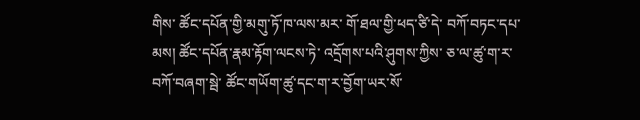གིས་ ཚོང་དཔོན་གྱི་མགུ་ཏོ་ཁ་ལས་མར་ གོ་ཐལ་གྱི་ཕད་ཙི་དེ་ བཀོ་བཏང་དཔ་མས། ཚོང་དཔོན་རྣམ་རྟོག་ལངས་ཏེ་ འདྲོགས་པའི་ཤུགས་ཀྱིས་ ཅ་ལ་ཚུ་ག་ར་བཀོ་བཞག་སྦེ་ ཚོང་གཡོག་ཚུ་དང་ག་ར་བྱོག་ཡར་སོ་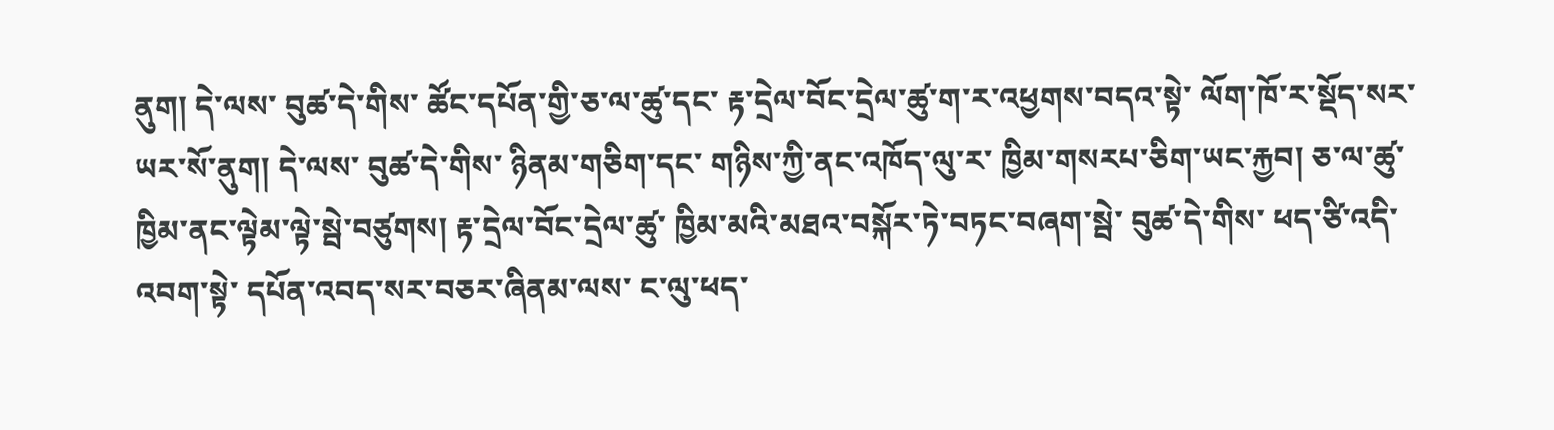ནུག། དེ་ལས་ བུཚ་དེ་གིས་ ཚོང་དཔོན་གྱི་ཅ་ལ་ཚུ་དང་ རྟ་དྲེལ་བོང་དྲེལ་ཚུ་ག་ར་འཕྱགས་བདའ་སྟེ་ ལོག་ཁོ་ར་སྡོད་སར་ ཡར་སོ་ནུག། དེ་ལས་ བུཚ་དེ་གིས་ ཉིནམ་གཅིག་དང་ གཉིས་ཀྱི་ནང་འཁོད་ལུ་ར་ ཁྱིམ་གསརཔ་ཅིག་ཡང་རྐྱབ། ཅ་ལ་ཚུ་ ཁྱིམ་ནང་ལྟེམ་ལྟེ་སྦེ་བཙུགས། རྟ་དྲེལ་བོང་དྲེལ་ཚུ་ ཁྱིམ་མའི་མཐའ་བསྐོར་ཏེ་བཏང་བཞག་སྦེ་ བུཚ་དེ་གིས་ ཕད་ཙི་འདི་འབག་སྟེ་ དཔོན་འབད་སར་བཅར་ཞིནམ་ལས་ ང་ལུ་ཕད་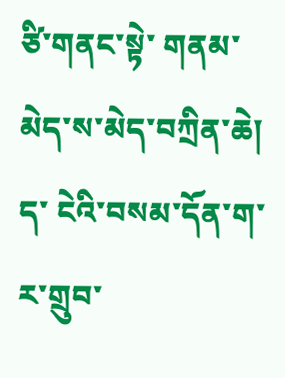ཙི་གནང་སྟེ་ གནམ་མེད་ས་མེད་བཀྲིན་ཆེ། ད་ ངེའི་བསམ་དོན་ག་ར་གྲུབ་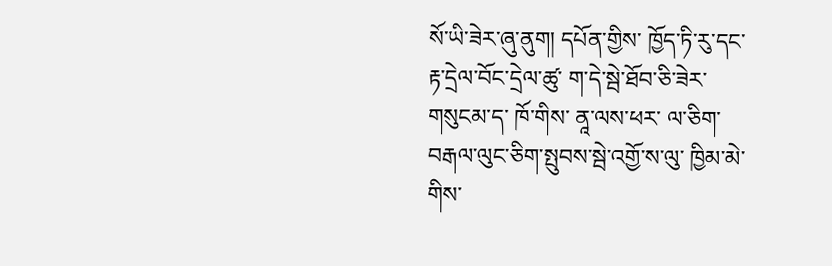སོ་ཡི་ཟེར་ཞུ་ནུག། དཔོན་གྱིས་ ཁྱོད་ཏི་རུ་དང་ རྟ་དྲེལ་བོང་དྲེལ་ཚུ་ ག་དེ་སྦེ་ཐོབ་ཅི་ཟེར་གསུངམ་ད་ ཁོ་གིས་ ནཱ་ལས་ཕར་ ལ་ཅིག་བརྒལ་ལུང་ཅིག་སྤུབས་སྦེ་འགྱོ་ས་ལུ་ ཁྱིམ་མེ་གིས་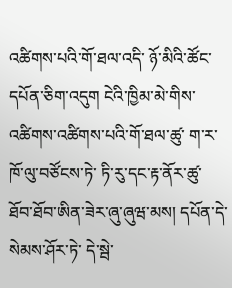འཚིགས་པའི་གོ་ཐལ་འདི་ ཉོ་མིའི་ཚོང་དཔོན་ཅིག་འདུག ངེའི་ཁྱིམ་མེ་གིས་འཚིགས་འཚིགས་པའི་གོ་ཐལ་ཚུ་ ག་ར་ཁོ་ལུ་བཙོངས་ཏེ་ ཏི་རུ་དང་རྟ་ནོར་ཚུ་ ཐོབ་ཐོབ་ཨིན་ཟེར་ཞུ་ཞུཝ་མས། དཔོན་དེ་སེམས་ཤོར་ཏེ་ དེ་སྦེ་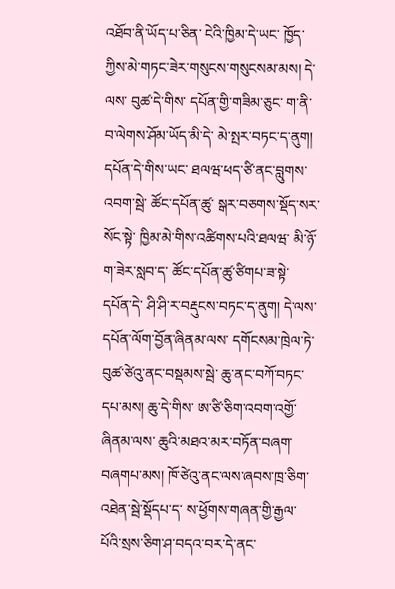འཐོབ་ནི་ཡོད་པ་ཅིན་ ངེའི་ཁྱིམ་དེ་ཡང་ ཁྱོད་ཀྱིས་མེ་གཏང་ཟེར་གསུངས་གསུངསམ་མས། དེ་ལས་ བུཚ་དེ་གིས་ དཔོན་གྱི་གཟིམ་ཅུང་ ག་ནི་བ་ལེགས་ཤོམ་ཡོད་མི་དེ་ མེ་སྤར་བཏང་ད་ནུག། དཔོན་དེ་གིས་ཡང་ ཐལཝ་ཕད་ཙི་ནང་བླུགས་འབག་སྦེ་ ཚོང་དཔོན་ཚུ་ སྒར་བཅགས་སྡོད་སར་སོང་སྟེ་ ཁྱིམ་མེ་གིས་འཚིགས་པའི་ཐལཝ་ མི་ཉོ་ག་ཟེར་སླབ་ད་ ཚོང་དཔོན་ཚུ་ཙིགཔ་ཟ་སྟེ་ དཔོན་དེ་ ཤི་ཤི་ར་བརྡུངས་བཏང་ད་ནུག། དེ་ལས་ དཔོན་ལོག་བྱོན་ཞིནམ་ལས་ དགོངསམ་ཁྲེལ་ཏེ་ བུཚ་ཙེའུ་ནང་བསྡམས་སྦེ་ ཆུ་ནང་བཀོ་བཏང་དཔ་མས། ཆུ་དེ་གིས་ ཨ་ཙི་ཅིག་འབག་འགྱོ་ཞིནམ་ལས་ ཆུའི་མཐའ་མར་བཏོན་བཞག་བཞགཔ་མས། ཁོ་ཙེའུ་ནང་ལས་ཞབས་ཁྲ་ཅིག་འཐེན་སྦེ་སྡོདཔ་ད་ ས་ཕྱོགས་གཞན་གྱི་རྒྱལ་པོའི་སྲས་ཅིག་ཤ་བདའ་བར་དེ་ནང་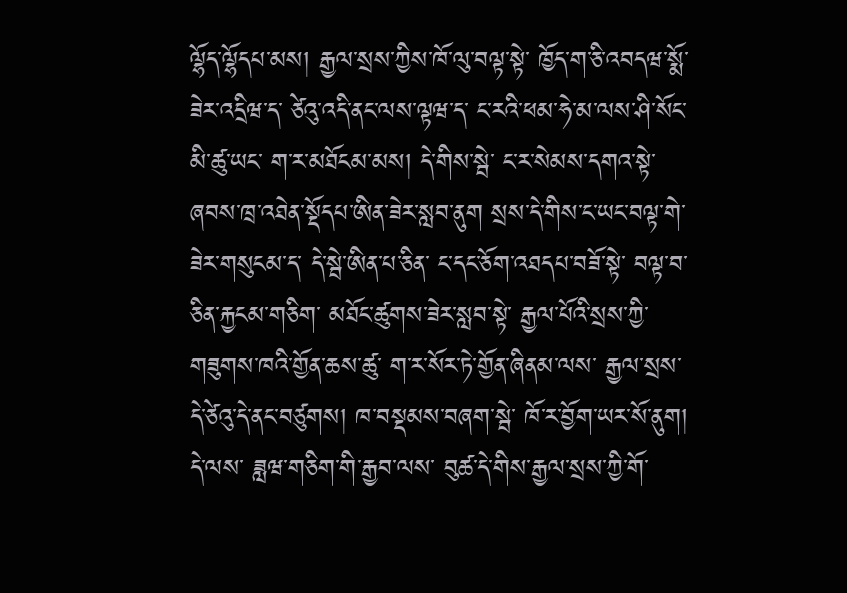ལྷོད་ལྷོདཔ་མས། རྒྱལ་སྲས་ཀྱིས་ཁོ་ལུ་བལྟ་སྟེ་ ཁྱོད་ག་ཅི་འབདཝ་སྨོ་ཟེར་འདྲིཝ་ད་ ཙེའུ་འདི་ནང་ལས་ལྟཝ་ད་ ང་རའི་ཕམ་ཧེ་མ་ལས་ཤི་སོང་མི་ཚུ་ཡང་ ག་ར་མཐོངམ་མས། དེ་གིས་སྦེ་ ང་ར་སེམས་དགའ་སྟེ་ ཞབས་ཁྲ་འཐེན་སྡོདཔ་ཨིན་ཟེར་སླབ་ནུག སྲས་དེ་གིས་ང་ཡང་བལྟ་གེ་ཟེར་གསུངམ་ད་ དེ་སྦེ་ཨིན་པ་ཅིན་ ང་དང་ཅོག་འཐདཔ་བཟོ་སྟེ་ བལྟ་བ་ཅིན་རྐྱངམ་གཅིག་ མཐོང་ཚུགས་ཟེར་སླབ་སྟེ་ རྒྱལ་པོའི་སྲས་ཀྱི་གཟུགས་ཁའི་གྱོན་ཆས་ཚུ་ ག་ར་སོར་ཏེ་གྱོན་ཞིནམ་ལས་ རྒྱལ་སྲས་དེ་ཙེའུ་དེ་ནང་བཙུགས། ཁ་བསྡམས་བཞག་སྦེ་ ཁོ་ར་བྱོག་ཡར་སོ་ནུག། དེ་ལས་ ཟླཝ་གཅིག་གི་རྒྱབ་ལས་ བུཚ་དེ་གིས་རྒྱལ་སྲས་ཀྱི་གོ་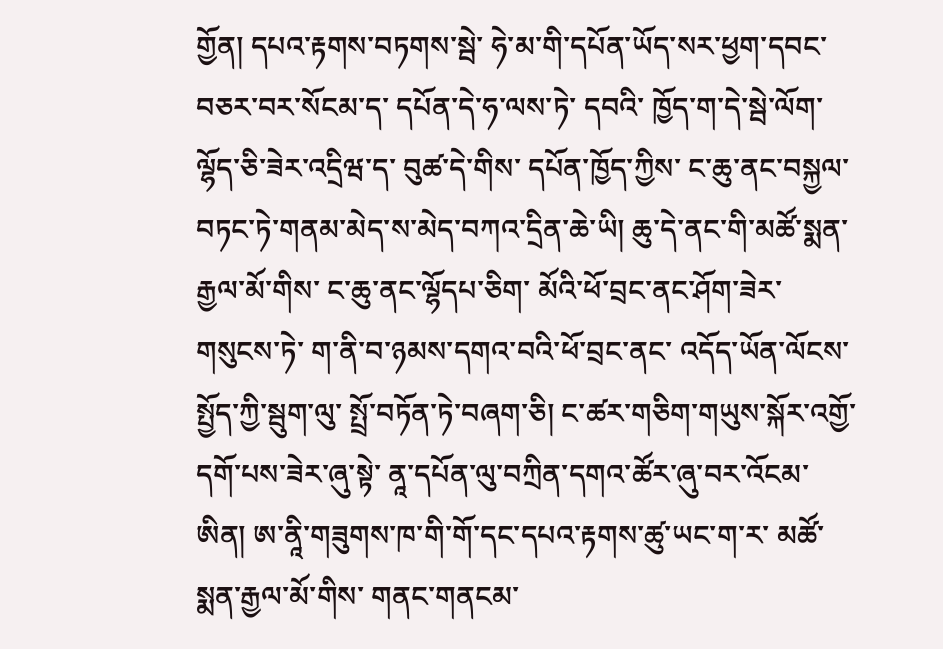གྱོན། དཔའ་རྟགས་བཏགས་སྦེ་ ཧེ་མ་གི་དཔོན་ཡོད་སར་ཕྱག་དབང་བཅར་བར་སོངམ་ད་ དཔོན་དེ་ཧ་ལས་ཏེ་ དབའི་ ཁྱོད་ག་དེ་སྦེ་ལོག་ལྷོད་ཅི་ཟེར་འདྲིཝ་ད་ བུཚ་དེ་གིས་ དཔོན་ཁྱོད་ཀྱིས་ ང་ཆུ་ནང་བསྐྱལ་བཏང་ཏེ་གནམ་མེད་ས་མེད་བཀའ་དྲིན་ཆེ་ཡི། ཆུ་དེ་ནང་གི་མཚོ་སྨན་རྒྱལ་མོ་གིས་ ང་ཆུ་ནང་ལྷོདཔ་ཅིག་ མོའི་ཕོ་བྲང་ནང་ཤོག་ཟེར་གསུངས་ཏེ་ ག་ནི་བ་ཉམས་དགའ་བའི་ཕོ་བྲང་ནང་ འདོད་ཡོན་ལོངས་སྤྱོད་ཀྱི་སྦུག་ལུ་ སྤྲོ་བཏོན་ཏེ་བཞག་ཅི། ང་ཚར་གཅིག་གཡུས་སྐོར་འགྱོ་དགོ་པས་ཟེར་ཞུ་སྟེ་ ནཱ་དཔོན་ལུ་བཀྲིན་དགའ་ཚོར་ཞུ་བར་འོངམ་ཨིན། ཨ་ནཱི་གཟུགས་ཁ་གི་གོ་དང་དཔའ་རྟགས་ཚུ་ཡང་ག་ར་ མཚོ་སྨན་རྒྱལ་མོ་གིས་ གནང་གནངམ་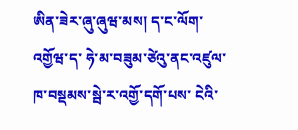ཨིན་ཟེར་ཞུ་ཞུཝ་མས། ད་ང་ལོག་འགྱོཝ་ད་ ཧེ་མ་བཟུམ་ཙེའུ་ནང་འཛུལ་ ཁ་བསྡམས་སྦེ་ར་འགྱོ་དགོ་པས་ ངེའི་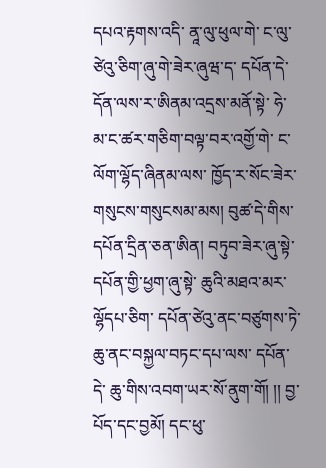དཔའ་རྟགས་འདི་ ནཱ་ལུ་ཕུལ་གེ་ ང་ལུ་ཙེའུ་ཅིག་ཞུ་གེ་ཟེར་ཞུཝ་ད་ དཔོན་དེ་དོན་ལས་ར་ཨིནམ་འདྲས་མནོ་སྟེ་ ཧེ་མ་ང་ཚར་གཅིག་བལྟ་བར་འགྱོ་གེ་ ང་ལོག་ལྷོད་ཞིནམ་ལས་ ཁྱོད་ར་སོང་ཟེར་གསུངས་གསུངསམ་མས། བུཚ་དེ་གིས་ དཔོན་དྲིན་ཅན་ཨིན། བཏུབ་ཟེར་ཞུ་སྟེ་ དཔོན་གྱི་ཕྱག་ཞུ་སྟེ་ ཆུའི་མཐའ་མར་ལྷོདཔ་ཅིག་ དཔོན་ཙེའུ་ནང་བཙུགས་ཏེ་ ཆུ་ནང་བསྐྱལ་བཏང་དཔ་ལས་ དཔོན་དེ་ ཆུ་གིས་འབག་ཡར་སོ་ནུག་གོ། །། བྱ་པོད་དང་བྱམོ། དང་ཕུ་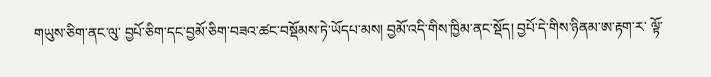གཡུས་ཅིག་ནང་ལུ་ བྱཔོ་ཅིག་དང་བྱམོ་ཅིག་བཟའ་ཚང་བསྡོམས་ཏེ་ཡོདཔ་མས། བྱམོ་འདི་གིས་ཁྱིམ་ནང་སྡོད། བྱཔོ་དེ་གིས་ཉིནམ་ཨ་རྟག་ར་ ལྟོ་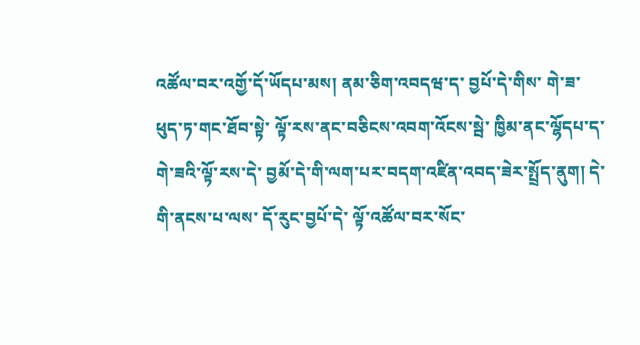འཚོལ་བར་འགྱོ་དོ་ཡོདཔ་མས། ནམ་ཅིག་འབདཝ་ད་ བྱཔོ་དེ་གིས་ གེ་ཟ་ཕུད་ཏ་གང་ཐོབ་སྟེ་ ལྟོ་རས་ནང་བཅིངས་འབག་འོངས་སྦེ་ ཁྱིམ་ནང་ལྷོདཔ་ད་ གེ་ཟའི་ལྟོ་རས་དེ་ བྱམོ་དེ་གི་ལག་པར་བདག་འཛིན་འབད་ཟེར་སྤྲོད་ནུག། དེ་གི་ནངས་པ་ལས་ དོ་རུང་བྱཔོ་དེ་ ལྟོ་འཚོལ་བར་སོང་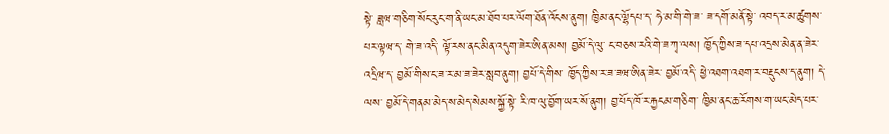སྟེ་ ཟླཝ་གཅིག་སོང་རུང་ག་ནི་ཡང་མ་ཐོབ་པར་ལོག་ཐོན་འོངས་ནུག། ཁྱིམ་ནང་ལྷོདཔ་ད་ ཧེ་མ་གི་གེ་ཟ་ ཟ་དགོ་མནོ་སྟེ་ འབད་ར་མ་ཚུགས་པར་ལྟཝ་ད་ གེ་ཟ་འདི་ ལྟོ་རས་ནང་མིན་འདུག་ཟེར་ཨིན་མས། བྱམོ་དེ་ལུ་ ང་བཅས་རའི་གེ་ཟ་ཀྭ་ལས། ཁྱོད་ཀྱིས་ཟ་དཔ་འདྲས་མེན་ན་ཟེར་འདྲིཝ་ད་ བྱམོ་གིས་ང་ཟ་ར་མ་ཟ་ཟེར་སླབ་ནུག། བྱཔོ་དེ་གིས་ ཁྱོད་ཀྱིས་ར་ཟ་ཟཝ་ཨིན་ཟེར་ བྱམོ་འདི་ ཕྱེ་འཐག་འཐག་ར་བརྡུངས་ད་ནུག། དེ་ལས་ བྱམོ་དེ་གནམ་མེད་ས་མེད་སེམས་སྐྱོ་སྟེ་ རི་ཁ་ལུ་བྱོག་ཡར་སོ་ནུག། བྱ་པོད་ཁོ་ར་རྐྱངམ་གཅིག་ ཁྱིམ་ནང་ཆ་རོགས་ག་ཡང་མེད་པར་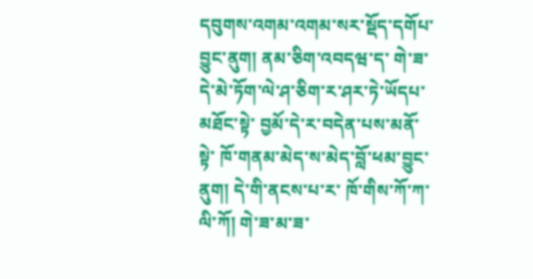དབུགས་འགམ་འགམ་སར་སྡོད་དགོཔ་བྱུང་ནུག། ནམ་ཅིག་འབདཝ་ད་ གེ་ཟ་དེ་མེ་ཏོག་ལེ་ཤ་ཅིག་ར་ཤར་ཏེ་ཡོདཔ་མཐོང་སྟེ་ བྱམོ་དེ་ར་བདེན་པས་མནོ་སྟེ་ ཁོ་གནམ་མེད་ས་མེད་བློ་ཕམ་བྱུང་ནུག། དེ་གི་ནངས་པ་ར་ ཁོ་གིས་ཀོ་ཀ་ལི་ཀོ། གེ་ཟ་མ་ཟ་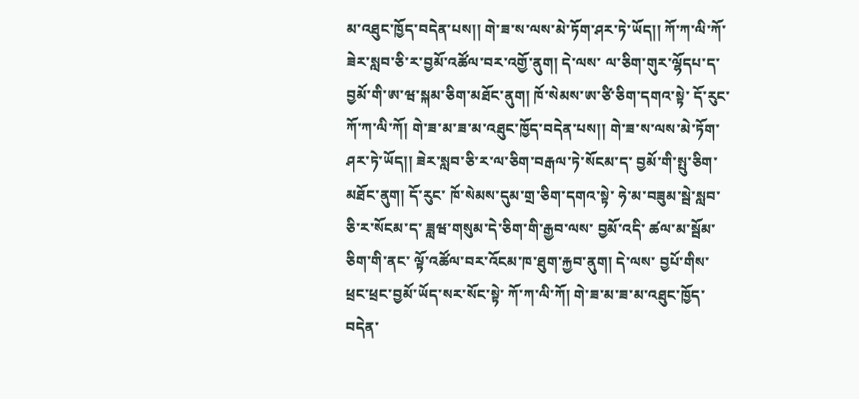མ་འཐུང་ཁྱོད་བདེན་པས།། གེ་ཟ་ས་ལས་མེ་ཏོག་ཤར་ཏེ་ཡོད།། ཀོ་ཀ་ལི་ཀོ་ཟེར་སླབ་ཅི་ར་བྱམོ་འཚོལ་བར་འགྱོ་ནུག། དེ་ལས་ ལ་ཅིག་གུར་ལྷོདཔ་ད་ བྱམོ་གི་ཨ་ཝ་སྐམ་ཅིག་མཐོང་ནུག། ཁོ་སེམས་ཨ་ཙི་ཅིག་དགའ་སྟེ་ དོ་རུང་ ཀོ་ཀ་ལི་ཀོ། གེ་ཟ་མ་ཟ་མ་འཐུང་ཁྱོད་བདེན་པས།། གེ་ཟ་ས་ལས་མེ་ཏོག་ཤར་ཏེ་ཡོད།། ཟེར་སླབ་ཅི་ར་ལ་ཅིག་བརྒལ་ཏེ་སོངམ་ད་ བྱམོ་གི་སྤུ་ཅིག་མཐོང་ནུག། དོ་རུང་ ཁོ་སེམས་དུམ་གྲ་ཅིག་དགའ་སྟེ་ ཧེ་མ་བཟུམ་སྦེ་སླབ་ཅི་ར་སོངམ་ད་ ཟླཝ་གསུམ་དེ་ཅིག་གི་རྒྱབ་ལས་ བྱམོ་འདི་ ཚལ་མ་སྦོམ་ཅིག་གི་ནང་ ལྟོ་འཚོལ་བར་འོངམ་ཁ་ཐུག་རྐྱབ་ནུག། དེ་ལས་ བྱཔོ་གིས་ ཕྲང་ཕྲང་བྱམོ་ཡོད་སར་སོང་སྟེ་ ཀོ་ཀ་ལི་ཀོ། གེ་ཟ་མ་ཟ་མ་འཐུང་ཁྱོད་བདེན་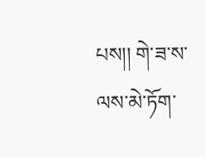པས།། གེ་ཟ་ས་ལས་མེ་ཏོག་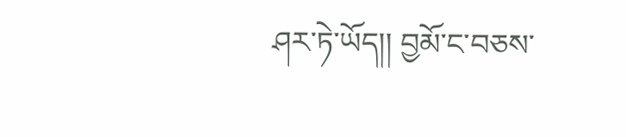ཤར་ཏེ་ཡོད།། བྱམོ་ང་བཅས་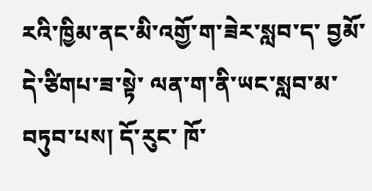རའི་ཁྱིམ་ནང་མི་འགྱོ་ག་ཟེར་སླབ་ད་ བྱམོ་དེ་ཙིགཔ་ཟ་སྟེ་ ལན་ག་ནི་ཡང་སླབ་མ་བཏུབ་པས། དོ་རུང་ ཁོ་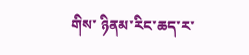གིས་ ཉིནམ་རིང་ཆད་ར་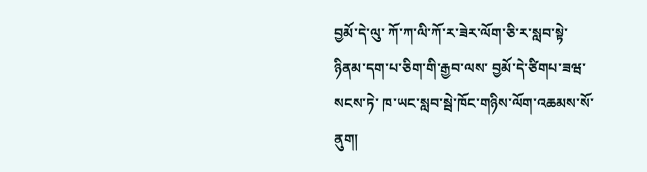བྱམོ་དེ་ལུ་ ཀོ་ཀ་ལི་ཀོ་ར་ཟེར་ལོག་ཅི་ར་སླབ་སྟེ་ ཉིནམ་དག་པ་ཅིག་གི་རྒྱབ་ལས་ བྱམོ་དེ་ཙིགཔ་ཟཝ་སངས་ཏེ་ ཁ་ཡང་སླབ་སྦེ་ཁོང་གཉིས་ལོག་འཆམས་སོ་ནུག།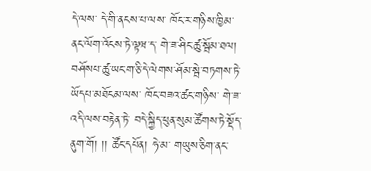དེ་ལས་ དེ་གི་ནངས་པ་ལས་ ཁོང་ར་གཉིས་ཁྱིམ་ནང་ལོག་འོངས་ཏེ་ལྟཝ་ད་ གེ་ཟ་ཤིང་ཚུ་སྦོམ་ཐལ། བཤོསཔ་ཚུ་ཡང་ག་ཅི་དེ་ལེགས་ཤོམ་སྦེ་བཏགས་ཏེ་ཡོདཔ་མཐོངམ་ལས་ ཁོང་བཟའ་ཚང་གཉིས་ གེ་ཟ་འདི་ལས་བརྟེན་ཏེ་ བདེ་སྐྱིད་ཕུན་སུམ་ཚོགས་ཏེ་སྡོད་ནུག་གོ། །། ཚོང་དཔོན། ཧེ་མ་ གཡུས་ཅིག་ནང་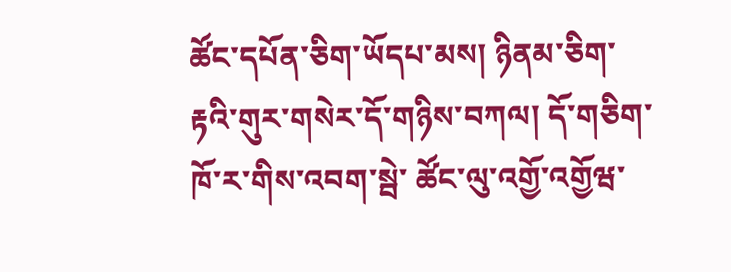ཚོང་དཔོན་ཅིག་ཡོདཔ་མས། ཉིནམ་ཅིག་རྟའི་གུར་གསེར་དོ་གཉིས་བཀལ། དོ་གཅིག་ཁོ་ར་གིས་འབག་སྦེ་ ཚོང་ལུ་འགྱོ་འགྱོཝ་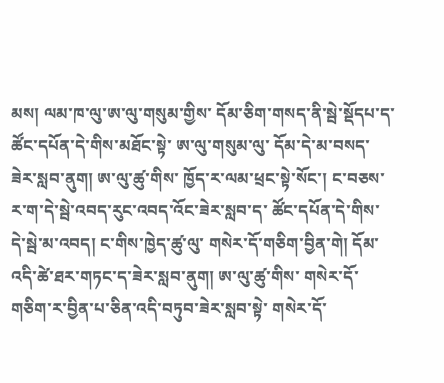མས། ལམ་ཁ་ལུ་ཨ་ལུ་གསུམ་གྱིས་ དོམ་ཅིག་གསད་ནི་སྦེ་སྡོདཔ་ད་ ཚོང་དཔོན་དེ་གིས་མཐོང་སྟེ་ ཨ་ལུ་གསུམ་ལུ་ དོམ་དེ་མ་བསད་ཟེར་སླབ་ནུག། ཨ་ལུ་ཚུ་གིས་ ཁྱོད་ར་ལམ་ཕྲང་སྟེ་སོང་། ང་བཅས་ར་ག་དེ་སྦེ་འབད་རུང་འབད་འོང་ཟེར་སླབ་ད་ ཚོང་དཔོན་དེ་གིས་ དེ་སྦེ་མ་འབད། ང་གིས་ཁྱེད་ཚུ་ལུ་ གསེར་དོ་གཅིག་བྱིན་གེ། དོམ་འདི་ཚེ་ཐར་གཏང་ད་ཟེར་སླབ་ནུག། ཨ་ལུ་ཚུ་གིས་ གསེར་དོ་གཅིག་ར་བྱིན་པ་ཅིན་འདི་བཏུབ་ཟེར་སླབ་སྟེ་ གསེར་དོ་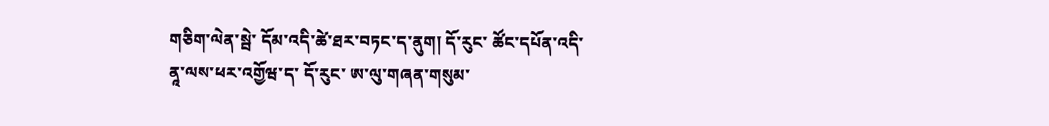གཅིག་ལེན་སྦེ་ དོམ་འདི་ཚེ་ཐར་བཏང་ད་ནུག། དོ་རུང་ ཚོང་དཔོན་འདི་ནཱ་ལས་ཕར་འགྱོཝ་ད་ དོ་རུང་ ཨ་ལུ་གཞན་གསུམ་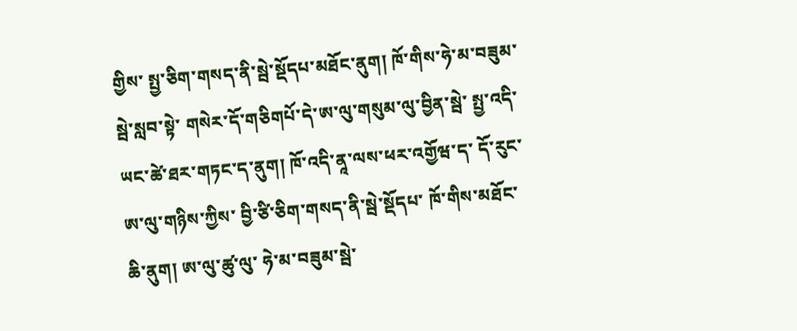གྱིས་ སྤྱ་ཅིག་གསད་ནི་སྦེ་སྡོདཔ་མཐོང་ནུག། ཁོ་གིས་ཧེ་མ་བཟུམ་སྦེ་སླབ་སྟེ་ གསེར་དོ་གཅིགཔོ་དེ་ཨ་ལུ་གསུམ་ལུ་བྱིན་སྦེ་ སྤྱ་འདི་ཡང་ཚེ་ཐར་གཏང་ད་ནུག། ཁོ་འདི་ནཱ་ལས་ཕར་འགྱོཝ་ད་ དོ་རུང་ ཨ་ལུ་གཉིས་ཀྱིས་ བྱི་ཙི་ཅིག་གསད་ནི་སྦེ་སྡོདཔ་ ཁོ་གིས་མཐོང་ཆི་ནུག། ཨ་ལུ་ཚུ་ལུ་ ཧེ་མ་བཟུམ་སྦེ་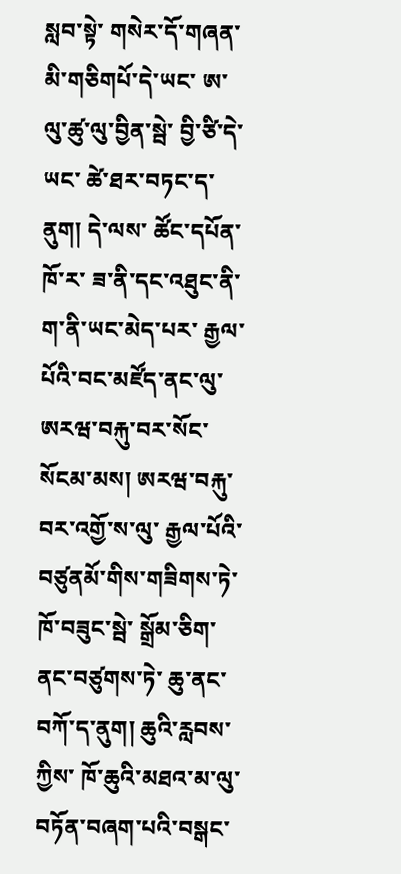སླབ་སྟེ་ གསེར་དོ་གཞན་མི་གཅིགཔོ་དེ་ཡང་ ཨ་ལུ་ཚུ་ལུ་བྱིན་སྦེ་ བྱི་ཙི་དེ་ཡང་ ཚེ་ཐར་བཏང་ད་ནུག། དེ་ལས་ ཚོང་དཔོན་ཁོ་ར་ ཟ་ནི་དང་འཐུང་ནི་ག་ནི་ཡང་མེད་པར་ རྒྱལ་པོའི་བང་མཛོད་ནང་ལུ་ ཨརཝ་བརྐུ་བར་སོང་སོངམ་མས། ཨརཝ་བརྐུ་བར་འགྱོ་ས་ལུ་ རྒྱལ་པོའི་བཙུནམོ་གིས་གཟིགས་ཏེ་ ཁོ་བཟུང་སྦེ་ སྒྲོམ་ཅིག་ནང་བཙུགས་ཏེ་ ཆུ་ནང་བཀོ་ད་ནུག། ཆུའི་རླབས་ཀྱིས་ ཁོ་ཆུའི་མཐའ་མ་ལུ་བཏོན་བཞག་པའི་བསྒང་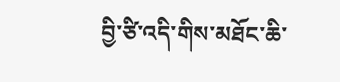བྱི་ཙི་འདི་གིས་མཐོང་ཆི་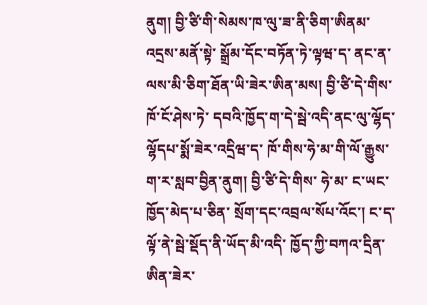ནུག། བྱི་ཙི་གི་སེམས་ཁ་ལུ་ཟ་ནི་ཅིག་ཨིནམ་འདྲས་མནོ་སྟེ་ སྒྲོམ་དོང་བཏོན་ཏེ་ལྟཝ་ད་ ནང་ན་ལས་མི་ཅིག་ཐོན་ཡི་ཟེར་ཨིན་མས། བྱི་ཙི་དེ་གིས་ ཁོ་ངོ་ཤེས་ཏེ་ དབའི་ཁྱོད་ག་དེ་སྦེ་འདི་ནང་ལུ་ལྷོད་ལྷོདཔ་སྨོ་ཟེར་འདྲིཝ་ད་ ཁོ་གིས་ཧེ་མ་གི་ལོ་རྒྱུས་ག་ར་སླབ་བྱིན་ནུག། བྱི་ཙི་དེ་གིས་ ཧེ་མ་ ང་ཡང་ཁྱོད་མེད་པ་ཅིན་ སྲོག་དང་འབྲལ་སོཔ་འོང་། ང་ད་ལྟོ་ནེ་སྦེ་སྡོད་ནི་ཡོད་མི་འདི་ ཁྱོད་ཀྱི་བཀའ་དྲིན་ཨིན་ཟེར་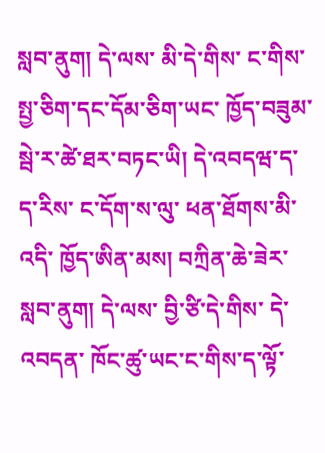སླབ་ནུག། དེ་ལས་ མི་དེ་གིས་ ང་གིས་སྤྱ་ཅིག་དང་དོམ་ཅིག་ཡང་ ཁྱོད་བཟུམ་སྦེ་ར་ཚེ་ཐར་བཏང་ཡི། དེ་འབདཝ་ད་ ད་རིས་ ང་དོག་ས་ལུ་ ཕན་ཐོགས་མི་འདི་ ཁྱོད་ཨིན་མས། བཀྲིན་ཆེ་ཟེར་སླབ་ནུག། དེ་ལས་ བྱི་ཙི་དེ་གིས་ དེ་འབདན་ ཁོང་ཚུ་ཡང་ང་གིས་ད་ལྟོ་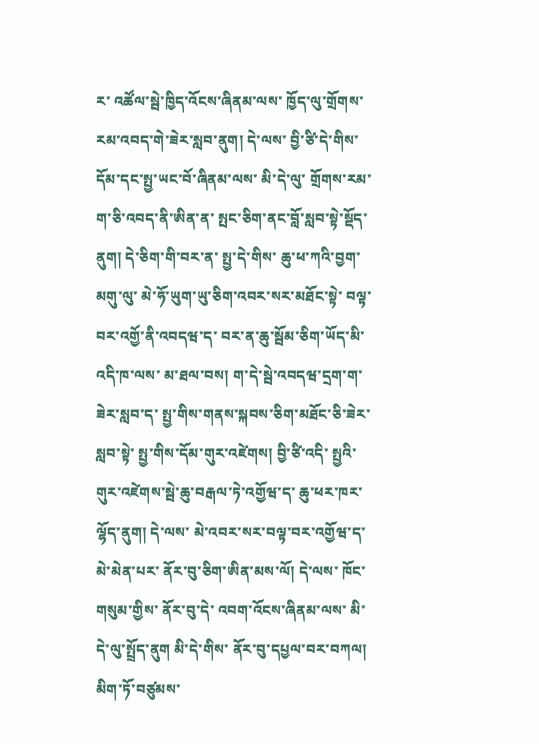ར་ འཚོལ་སྦེ་ཁྱིད་འོངས་ཞིནམ་ལས་ ཁྱོད་ལུ་གྲོགས་རམ་འབད་གེ་ཟེར་སླབ་ནུག། དེ་ལས་ བྱི་ཙི་དེ་གིས་ དོམ་དང་སྤྱ་ཡང་བོ་ཞིནམ་ལས་ མི་དེ་ལུ་ གྲོགས་རམ་ག་ཅི་འབད་ནི་ཨིན་ན་ སྤང་ཅིག་ནང་བློ་སླབ་སྟེ་སྡོད་ནུག། དེ་ཅིག་གི་བར་ན་ སྤྱ་དེ་གིས་ ཆུ་ཕ་ཀའི་བྱག་མགུ་ལུ་ མེ་ཧོ་ཡུག་ཡུ་ཅིག་འབར་སར་མཐོང་སྟེ་ བལྟ་བར་འགྱོ་ནི་འབདཝ་ད་ བར་ན་ཆུ་སྦོམ་ཅིག་ཡོད་མི་འདི་ཁ་ལས་ མ་ཐལ་བས། ག་དེ་སྦེ་འབདཝ་དྲག་ག་ཟེར་སླབ་ད་ སྤྱ་གིས་གནས་སྐབས་ཅིག་མཐོང་ཅི་ཟེར་སླབ་སྟེ་ སྤྱ་གིས་དོམ་གུར་འཛེགས། བྱི་ཙི་འདི་ སྤྱའི་གུར་འཛེགས་སྦེ་ཆུ་བརྒལ་ཏེ་འགྱོཝ་ད་ ཆུ་ཕར་ཁར་ལྷོད་ནུག། དེ་ལས་ མེ་འབར་སར་བལྟ་བར་འགྱོཝ་ད་ མེ་མེན་པར་ ནོར་བུ་ཅིག་ཨིན་མས་ལོ། དེ་ལས་ ཁོང་གསུམ་གྱིས་ ནོར་བུ་དེ་ འབག་འོངས་ཞིནམ་ལས་ མི་དེ་ལུ་སྤྲོད་ནུག མི་དེ་གིས་ ནོར་བུ་དཔྱལ་བར་བཀལ། མིག་ཏོ་བཙུམས་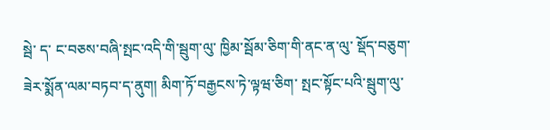སྦེ་ ད་ ང་བཅས་བཞི་སྤང་འདི་གི་སྦུག་ལུ་ ཁྱིམ་སྦོམ་ཅིག་གི་ནང་ན་ལུ་ སྡོད་བཅུག་ཟེར་སྨོན་ལམ་བཏབ་ད་ནུག། མིག་ཏོ་བརྒྱངས་ཏེ་ལྟཝ་ཅིག་ སྤང་སྟོང་པའི་སྦུག་ལུ་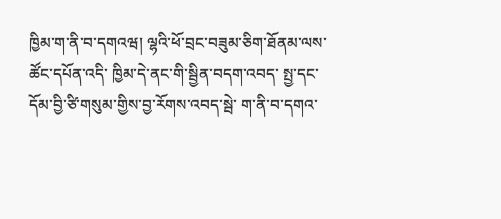ཁྱིམ་ག་ནི་བ་དགའཝ། ལྷའི་ཕོ་བྲང་བཟུམ་ཅིག་ཐོནམ་ལས་ ཚོང་དཔོན་འདི་ ཁྱིམ་དེ་ནང་གི་སྦྱིན་བདག་འབད་ སྤྱ་དང་དོམ་བྱི་ཙི་གསུམ་གྱིས་བྱ་རོགས་འབད་སྦེ་ ག་ནི་བ་དགའ་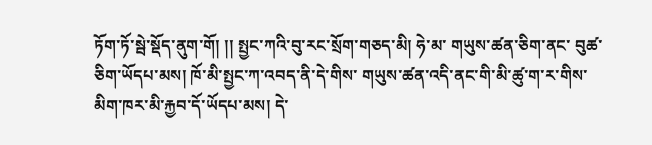ཏོག་ཏོ་སྦེ་སྡོད་ནུག་གོ། །། སྤྱང་ཀའི་བུ་རང་སྲོག་གཅད་མི། ཧེ་མ་ གཡུས་ཚན་ཅིག་ནང་ བུཚ་ཅིག་ཡོདཔ་མས། ཁོ་མི་སྤྱང་ཀ་འབད་ནི་དེ་གིས་ གཡུས་ཚན་འདི་ནང་གི་མི་ཚུ་ག་ར་གིས་ མིག་ཁར་མི་རྐྱབ་དོ་ཡོདཔ་མས། དེ་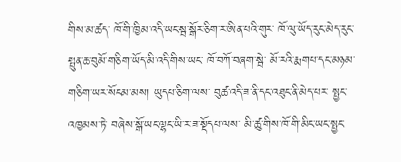གིས་མ་ཚད་ ཁོ་གི་ཁྱིམ་འདི་ཡང་སྦ་སྒོར་ཅིག་ར་ཨིན་པའི་གུར་ ཁོ་ལུ་ཡོད་རུང་མེད་རུང་ སྤུན་ཆ་བུམོ་གཅིག་ཡོད་མི་འདི་གིས་ཡང་ ཁོ་བཀོ་བཞག་སྦེ་ མོ་རའི་རྨགཔ་དང་མཉམ་གཅིག་ཡར་སོངམ་མས། ཡུདཔ་ཅིག་ལས་ བུཚ་འདི་ཟ་ནི་དང་འཐུང་ནི་མེད་པར་ སྤྱང་འཁྱམས་ཏེ་ བཞེས་སྒོ་ཡང་ལྷང་ཡི་ར་ཟ་སྡོདཔ་ལས་ མི་ཚུ་གིས་ཁོ་གི་མིང་ཡང་སྤྱང་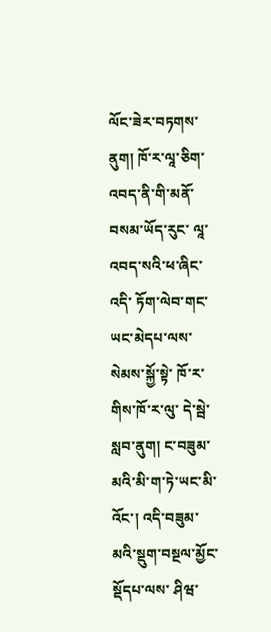ལོང་ཟེར་བཏགས་ནུག། ཁོ་ར་ལཱ་ཅིག་འབད་ནི་གི་མནོ་བསམ་ཡོད་རུང་ ལཱ་འབད་སའི་ཕ་ཞིང་འདི་ ཏོག་ལེབ་གང་ཡང་མེདཔ་ལས་ སེམས་སྐྱོ་སྟེ་ ཁོ་ར་གིས་ཁོ་ར་ལུ་ དེ་སྦེ་སླབ་ནུག། ང་བཟུམ་མའི་མི་ག་ཏེ་ཡང་མི་འོང་། འདི་བཟུམ་མའི་སྡུག་བསྔལ་མྱོང་སྡོདཔ་ལས་ ཤིཝ་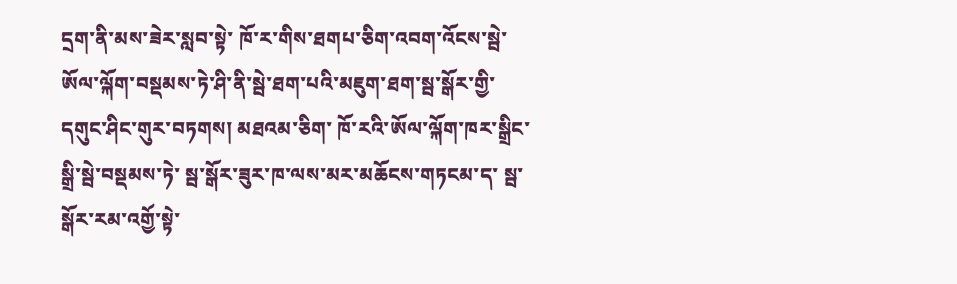དྲག་ནི་མས་ཟེར་སླབ་སྟེ་ ཁོ་ར་གིས་ཐགཔ་ཅིག་འབག་འོངས་སྦེ་ ཨོལ་ལྐོག་བསྡམས་ཏེ་ཤི་ནི་སྦེ་ཐག་པའི་མཇུག་ཐག་སྦ་སྒོར་གྱི་དགུང་ཤིང་གུར་བཏགས། མཐའམ་ཅིག་ ཁོ་རའི་ཨོལ་ལྐོག་ཁར་སྒྲིང་སྒྲི་སྦེ་བསྡམས་ཏེ་ སྦ་སྒོར་ཟུར་ཁ་ལས་མར་མཆོངས་གཏངམ་ད་ སྦ་སྒོར་རམ་འགྱོ་སྟེ་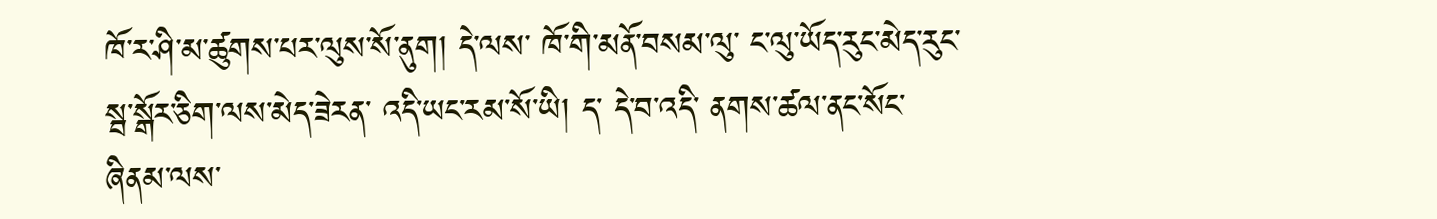ཁོ་ར་ཤི་མ་ཚུགས་པར་ལུས་སོ་ནུག། དེ་ལས་ ཁོ་གི་མནོ་བསམ་ལུ་ ང་ལུ་ཡོད་རུང་མེད་རུང་སྦ་སྒོར་ཅིག་ལས་མེད་ཟེརན་ འདི་ཡང་རམ་སོ་ཡི། ད་ དེ་བ་འདི་ ནགས་ཚལ་ནང་སོང་ཞིནམ་ལས་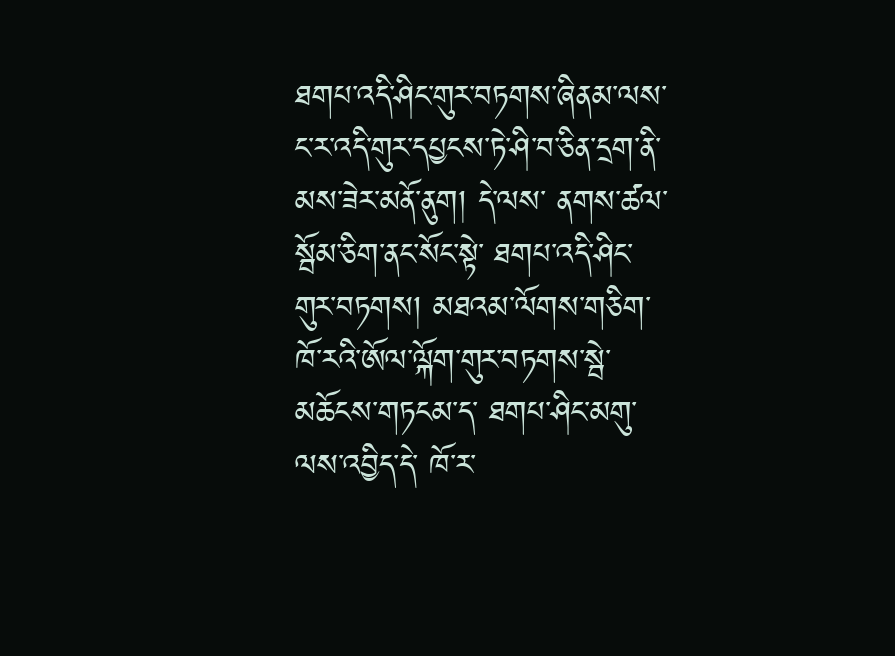ཐགཔ་འདི་ཤིང་གུར་བཏགས་ཞིནམ་ལས་ ང་ར་འདི་གུར་དཔྱངས་ཏེ་ཤི་བ་ཅིན་དྲག་ནི་མས་ཟེར་མནོ་ནུག། དེ་ལས་ ནགས་ཚལ་སྦོམ་ཅིག་ནང་སོང་སྟེ་ ཐགཔ་འདི་ཤིང་གུར་བཏགས། མཐའམ་ལོགས་གཅིག་ཁོ་རའི་ཨོལ་ལྐོག་གུར་བཏགས་སྦེ་ མཆོངས་གཏངམ་ད་ ཐགཔ་ཤིང་མགུ་ལས་འབྱིད་དེ་ ཁོ་ར་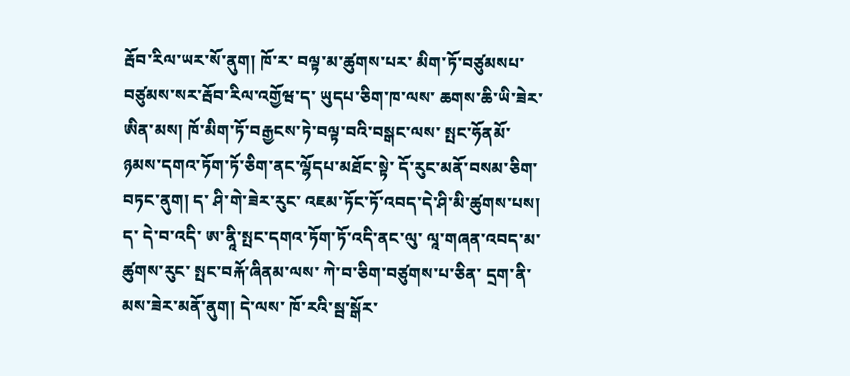རྦོབ་རིལ་ཡར་སོ་ནུག། ཁོ་ར་ བལྟ་མ་ཚུགས་པར་ མིག་ཏོ་བཙུམསཔ་བཙུམས་སར་རྦོབ་རིལ་འགྱོཝ་ད་ ཡུདཔ་ཅིག་ཁ་ལས་ ཆགས་ཆི་ཡི་ཟེར་ཨིན་མས། ཁོ་མིག་ཏོ་བརྒྱངས་ཏེ་བལྟ་བའི་བསྒང་ལས་ སྤང་ཧོནམོ་ཉམས་དགའ་ཏོག་ཏོ་ཅིག་ནང་ལྷོདཔ་མཐོང་སྟེ་ དོ་རུང་མནོ་བསམ་ཅིག་བཏང་ནུག། ད་ ཤི་གེ་ཟེར་རུང་ འཇམ་ཏོང་ཏོ་འབད་དེ་ཤི་མི་ཚུགས་པས། ད་ དེ་བ་འདི་ ཨ་ནཱི་སྤང་དགའ་ཏོག་ཏོ་འདི་ནང་ལུ་ ལཱ་གཞན་འབད་མ་ཚུགས་རུང་ སྤང་བརྐོ་ཞིནམ་ལས་ ཀེ་བ་ཅིག་བཙུགས་པ་ཅིན་ དྲག་ནི་མས་ཟེར་མནོ་ནུག། དེ་ལས་ ཁོ་རའི་སྦ་སྒོར་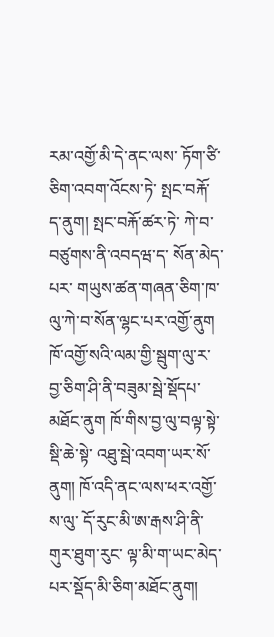རམ་འགྱོ་མི་དེ་ནང་ལས་ ཏོག་ཙི་ཅིག་འབག་འོངས་ཏེ་ སྤང་བརྐོ་ད་ནུག། སྤང་བརྐོ་ཚར་ཏེ་ ཀེ་བ་བཙུགས་ནི་འབདཝ་ད་ སོན་མེད་པར་ གཡུས་ཚན་གཞན་ཅིག་ཁ་ལུ་ཀེ་བ་སོན་ལྷང་པར་འགྱོ་ནུག ཁོ་འགྱོ་སའི་ལམ་གྱི་སྦུག་ལུ་ར་ བྱ་ཅིག་ཤི་ནི་བཟུམ་སྦེ་སྡོདཔ་མཐོང་ནུག ཁོ་གིས་བྱ་ལུ་བལྟ་སྟེ་ སྡི་ཆེ་སྟེ་ འཐུ་སྦེ་འབག་ཡར་སོ་ནུག། ཁོ་འདི་ནང་ལས་ཕར་འགྱོ་ས་ལུ་ དོ་རུང་མི་ཨ་རྒས་ཤི་ནི་གུར་ཐུག་རུང་ ལྟ་མི་ག་ཡང་མེད་པར་སྡོད་མི་ཅིག་མཐོང་ནུག།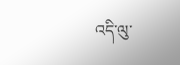འདི་ལུ་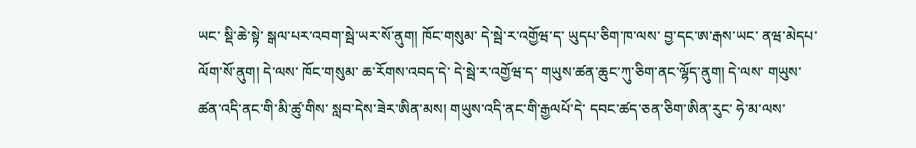ཡང་ སྡི་ཆེ་སྟེ་ སྒལ་པར་འབག་སྦེ་ཡར་སོ་ནུག། ཁོང་གསུམ་ དེ་སྦེ་ར་འགྱོཝ་ད་ ཡུདཔ་ཅིག་ཁ་ལས་ བྱ་དང་ཨ་རྒས་ཡང་ ནཝ་མེདཔ་ལོག་སོ་ནུག། དེ་ལས་ ཁོང་གསུམ་ ཆ་རོགས་འབད་དེ་ དེ་སྦེ་ར་འགྱོཝ་ད་ གཡུས་ཚན་ཆུང་ཀུ་ཅིག་ནང་ལྷོད་ནུག། དེ་ལས་ གཡུས་ཚན་འདི་ནང་གི་མི་ཚུ་གིས་ སླབ་དེས་ཟེར་ཨིན་མས། གཡུས་འདི་ནང་གི་རྒྱལཔོ་དེ་ དབང་ཚད་ཅན་ཅིག་ཨིན་རུང་ ཧེ་མ་ལས་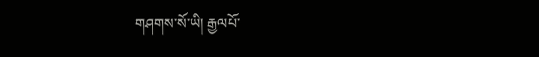གཤགས་སོ་ཡི། རྒྱལཔོ་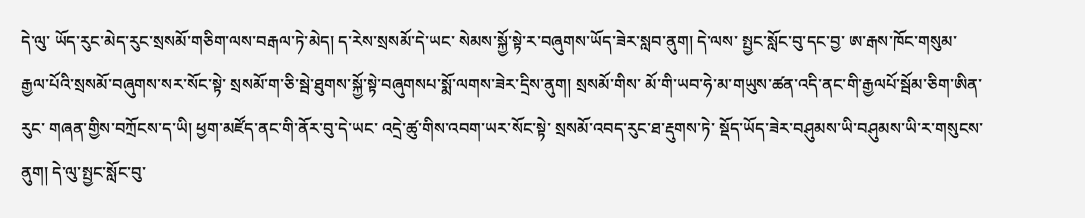དེ་ལུ་ ཡོད་རུང་མེད་རུང་སྲསམོ་གཅིག་ལས་བརྒལ་ཏེ་མེད། ད་རེས་སྲསམོ་དེ་ཡང་ སེམས་སྐྱོ་སྟེ་ར་བཞུགས་ཡོད་ཟེར་སླབ་ནུག། དེ་ལས་ སྤྱང་སློང་བུ་དང་བྱ་ ཨ་རྒས་ཁོང་གསུམ་ རྒྱལ་པོའི་སྲསམོ་བཞུགས་སར་སོང་སྟེ་ སྲསམོ་ག་ཅི་སྦེ་ཐུགས་སྐྱོ་སྟེ་བཞུགསཔ་སྨོ་ལགས་ཟེར་དྲིས་ནུག། སྲསམོ་གིས་ མོ་གི་ཡབ་ཧེ་མ་གཡུས་ཚན་འདི་ནང་གི་རྒྱལཔོ་སྦོམ་ཅིག་ཨིན་རུང་ གཞན་གྱིས་བཀྲོངས་ད་ཡི། ཕྱག་མཛོད་ནང་གི་ནོར་བུ་དེ་ཡང་ འདྲེ་ཚུ་གིས་འབག་ཡར་སོང་སྟེ་ སྲསམོ་འབད་རུང་ཐ་རྡུགས་ཏེ་ སྡོད་ཡོད་ཟེར་བཤུམས་ཡི་བཤུམས་ཡི་ར་གསུངས་ནུག། དེ་ལུ་སྤྱང་སློང་བུ་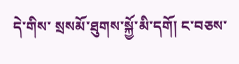དེ་གིས་ སྲསམོ་ཐུགས་སྐྱོ་མི་དགོ། ང་བཅས་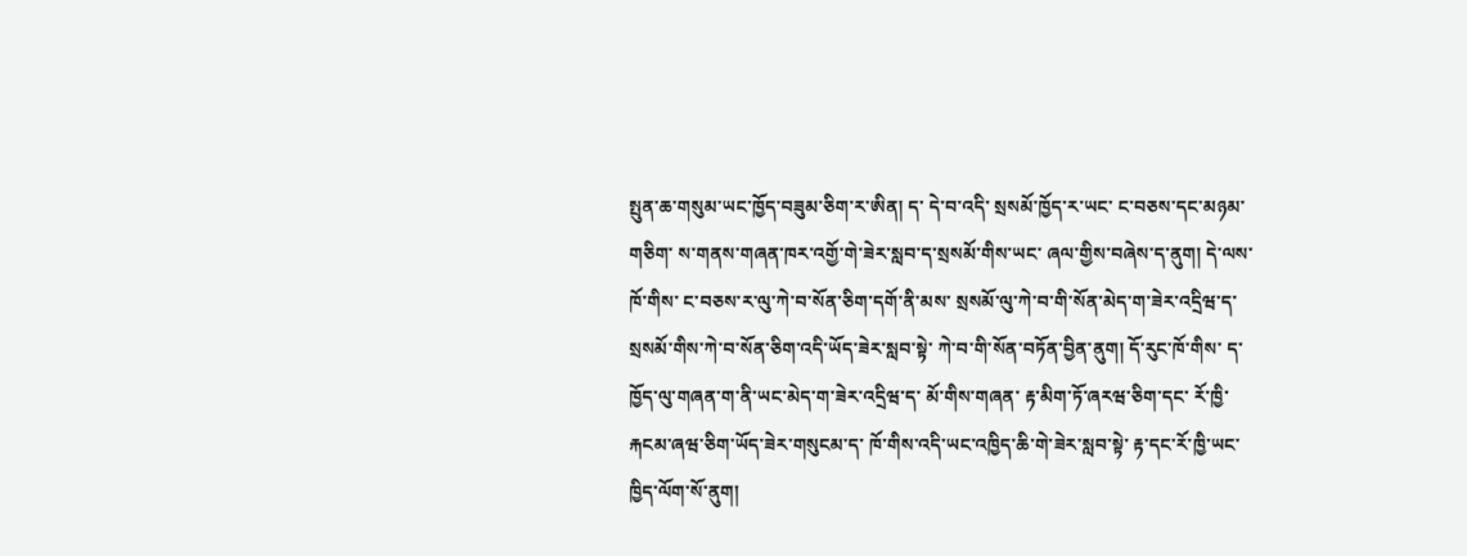སྤུན་ཆ་གསུམ་ཡང་ཁྱོད་བཟུམ་ཅིག་ར་ཨིན། ད་ དེ་བ་འདི་ སྲསམོ་ཁྱོད་ར་ཡང་ ང་བཅས་དང་མཉམ་གཅིག་ ས་གནས་གཞན་ཁར་འགྱོ་གེ་ཟེར་སླབ་ད་སྲསམོ་གིས་ཡང་ ཞལ་གྱིས་བཞེས་ད་ནུག། དེ་ལས་ ཁོ་གིས་ ང་བཅས་ར་ལུ་ཀེ་བ་སོན་ཅིག་དགོ་ནི་མས་ སྲསམོ་ལུ་ཀེ་བ་གི་སོན་མེད་ག་ཟེར་འདྲིཝ་ད་ སྲསམོ་གིས་ཀེ་བ་སོན་ཅིག་འདི་ཡོད་ཟེར་སླབ་སྟེ་ ཀེ་བ་གི་སོན་བཏོན་བྱིན་ནུག། དོ་རུང་ཁོ་གིས་ ད་ཁྱོད་ལུ་གཞན་ག་ནི་ཡང་མེད་ག་ཟེར་འདྲིཝ་ད་ མོ་གིས་གཞན་ རྟ་མིག་ཏོ་ཞརཝ་ཅིག་དང་ རོ་ཁྱི་རྐངམ་ཞཝ་ཅིག་ཡོད་ཟེར་གསུངམ་ད་ ཁོ་གིས་འདི་ཡང་འཁྱིད་ཆི་གེ་ཟེར་སླབ་སྟེ་ རྟ་དང་རོ་ཁྱི་ཡང་ཁྱིད་ལོག་སོ་ནུག།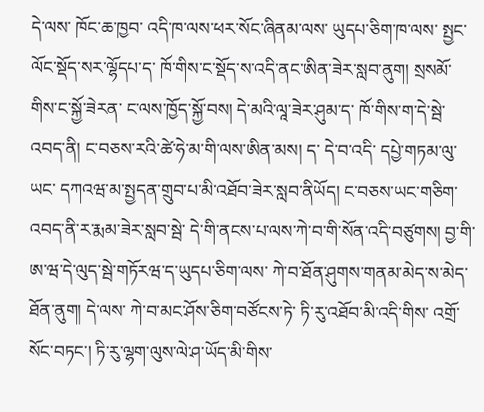དེ་ལས་ ཁོང་ཆ་ཁྱབ་ འདི་ཁ་ལས་ཕར་སོང་ཞིནམ་ལས་ ཡུདཔ་ཅིག་ཁ་ལས་ སྤྱང་ལོང་སྡོད་སར་ལྷོདཔ་ད་ ཁོ་གིས་ང་སྡོད་ས་འདི་ནང་ཨིན་ཟེར་སླབ་ནུག། སྲསམོ་གིས་ང་སྐྱོ་ཟེརན་ ང་ལས་ཁྱོད་སྐྱོ་བས། དེ་མའི་ལཱ་ཟེར་ཤུམ་ད་ ཁོ་གིས་ག་དེ་སྦེ་འབད་ནི། ང་བཅས་རའི་ཚེ་ཧེ་མ་གི་ལས་ཨིན་མས། ད་ དེ་བ་འདི་ དཔྱེ་གཏམ་ལུ་ཡང་ དཀའཝ་མ་སྤྱདན་གྲུབ་པ་མི་འཐོབ་ཟེར་སླབ་ནིཡོད། ང་བཅས་ཡང་གཅིག་འབད་ནི་ར་རྨམ་ཟེར་སླབ་སྦེ་ དེ་གི་ནངས་པ་ལས་ཀེ་བ་གི་སོན་འདི་བཙུགས། བྱ་གི་ཨ་ཝ་དེ་ལུད་སྦེ་གཏོརཝ་ད་ཡུདཔ་ཅིག་ལས་ ཀེ་བ་ཐོན་ཤུགས་གནམ་མེད་ས་མེད་ཐོན་ནུག། དེ་ལས་ ཀེ་བ་མང་ཤོས་ཅིག་བཙོངས་ཏེ་ ཏི་རུ་འཐོབ་མི་འདི་གིས་ འགྲོ་སོང་བཏང་། ཏི་རུ་ལྷག་ལུས་ལེ་ཤ་ཡོད་མི་གིས་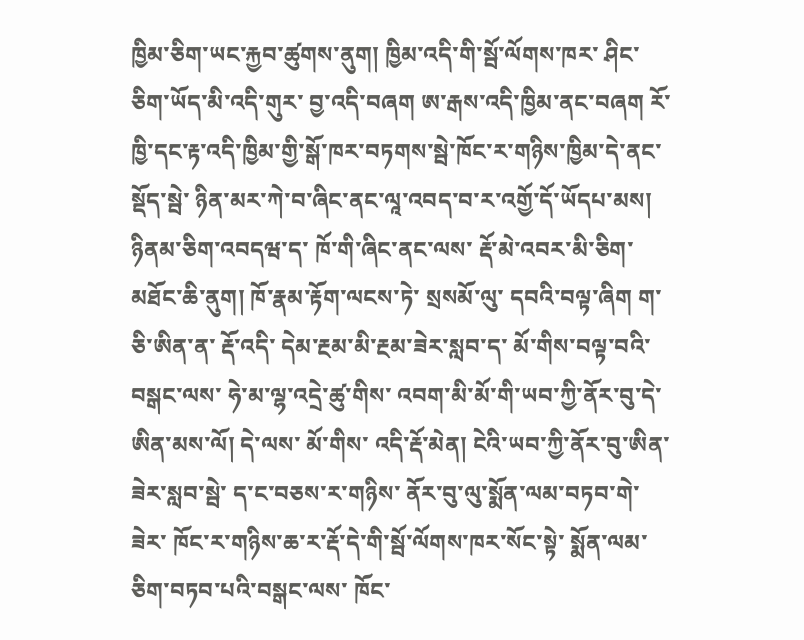ཁྱིམ་ཅིག་ཡང་རྐྱབ་ཚུགས་ནུག། ཁྱིམ་འདི་གི་སྦོ་ལོགས་ཁར་ ཤིང་ཅིག་ཡོད་མི་འདི་གུར་ བྱ་འདི་བཞག ཨ་རྒས་འདི་ཁྱིམ་ནང་བཞག རོ་ཁྱི་དང་རྟ་འདི་ཁྱིམ་གྱི་སྒོ་ཁར་བཏགས་སྦེ་ཁོང་ར་གཉིས་ཁྱིམ་དེ་ནང་སྡོད་སྦེ་ ཉིན་མར་ཀེ་བ་ཞིང་ནང་ལཱ་འབད་བ་ར་འགྱོ་དོ་ཡོདཔ་མས། ཉིནམ་ཅིག་འབདཝ་ད་ ཁོ་གི་ཞིང་ནང་ལས་ རྡོ་མེ་འབར་མི་ཅིག་མཐོང་ཆི་ནུག། ཁོ་རྣམ་རྟོག་ལངས་ཏེ་ སྲསམོ་ལུ་ དབའི་བལྟ་ཞིག ག་ཅི་ཨིན་ན་ རྡོ་འདི་ དེམ་རྔམ་མི་རྔམ་ཟེར་སླབ་ད་ མོ་གིས་བལྟ་བའི་བསྒང་ལས་ ཧེ་མ་ལྷ་འདྲེ་ཚུ་གིས་ འབག་མི་མོ་གི་ཡབ་ཀྱི་ནོར་བུ་དེ་ཨིན་མས་ལོ། དེ་ལས་ མོ་གིས་ འདི་རྡོ་མེན། ངེའི་ཡབ་ཀྱི་ནོར་བུ་ཨིན་ཟེར་སླབ་སྦེ་ ད་ང་བཅས་ར་གཉིས་ ནོར་བུ་ལུ་སྨོན་ལམ་བཏབ་གེ་ཟེར་ ཁོང་ར་གཉིས་ཆ་ར་རྡོ་དེ་གི་སྦོ་ལོགས་ཁར་སོང་སྟེ་ སྨོན་ལམ་ཅིག་བཏབ་པའི་བསྒང་ལས་ ཁོང་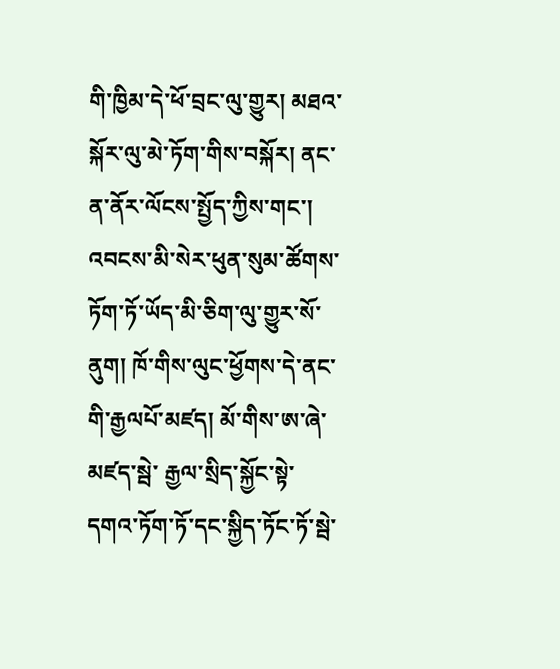གི་ཁྱིམ་དེ་ཕོ་བྲང་ལུ་གྱུར། མཐའ་སྐོར་ལུ་མེ་ཏོག་གིས་བསྐོར། ནང་ན་ནོར་ལོངས་སྤྱོད་ཀྱིས་གང་། འབངས་མི་སེར་ཕུན་སུམ་ཚོགས་ཏོག་ཏོ་ཡོད་མི་ཅིག་ལུ་གྱུར་སོ་ནུག། ཁོ་གིས་ལུང་ཕྱོགས་དེ་ནང་གི་རྒྱལཔོ་མཛད། མོ་གིས་ཨ་ཞེ་མཛད་སྦེ་ རྒྱལ་སྲིད་སྐྱོང་སྟེ་དགའ་ཏོག་ཏོ་དང་སྐྱིད་ཏོང་ཏོ་སྦེ་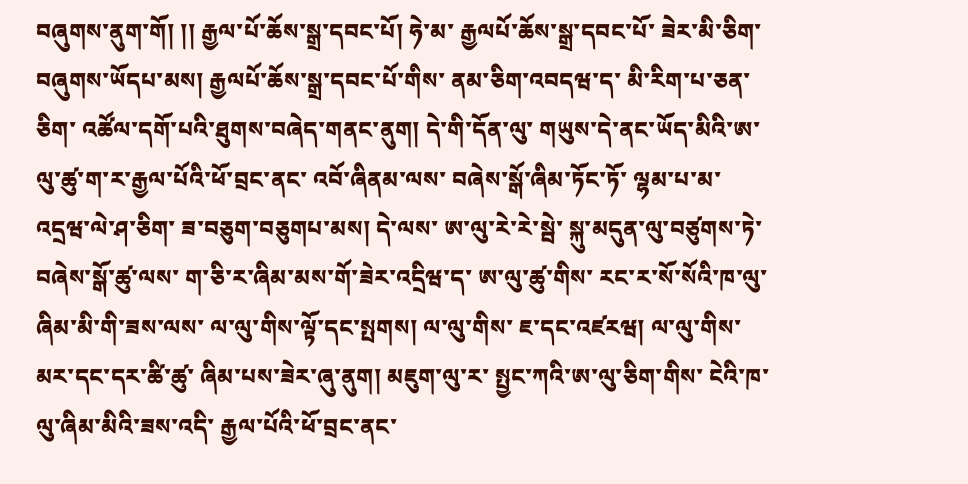བཞུགས་ནུག་གོ། །། རྒྱལ་པོ་ཆོས་སྒྲ་དབང་པོ། ཧེ་མ་ རྒྱལཔོ་ཆོས་སྒྲ་དབང་པོ་ ཟེར་མི་ཅིག་བཞུགས་ཡོདཔ་མས། རྒྱལཔོ་ཆོས་སྒྲ་དབང་པོ་གིས་ ནམ་ཅིག་འབདཝ་ད་ མི་རིག་པ་ཅན་ཅིག་ འཚོལ་དགོ་པའི་ཐུགས་བཞེད་གནང་ནུག། དེ་གི་དོན་ལུ་ གཡུས་དེ་ནང་ཡོད་མིའི་ཨ་ལུ་ཚུ་ག་ར་རྒྱལ་པོའི་ཕོ་བྲང་ནང་ འབོ་ཞིནམ་ལས་ བཞེས་སྒོ་ཞིམ་ཏོང་ཏོ་ ལྷམ་པ་མ་འདྲཝ་ལེ་ཤ་ཅིག་ ཟ་བཅུག་བཅུགཔ་མས། དེ་ལས་ ཨ་ལུ་རེ་རེ་སྦེ་ སྐུ་མདུན་ལུ་བཙུགས་ཏེ་ བཞེས་སྒོ་ཚུ་ལས་ ག་ཅི་ར་ཞིམ་མས་གོ་ཟེར་འདྲིཝ་ད་ ཨ་ལུ་ཚུ་གིས་ རང་ར་སོ་སོའི་ཁ་ལུ་ཞིམ་མི་གི་ཟས་ལས་ ལ་ལུ་གིས་ལྟོ་དང་སྤགས། ལ་ལུ་གིས་ ཇ་དང་འཛརཝ། ལ་ལུ་གིས་མར་དང་དར་ཚི་ཚུ་ ཞིམ་པས་ཟེར་ཞུ་ནུག། མཇུག་ལུ་ར་ སྤྱང་ཀའི་ཨ་ལུ་ཅིག་གིས་ ངེའི་ཁ་ལུ་ཞིམ་མིའི་ཟས་འདི་ རྒྱལ་པོའི་ཕོ་བྲང་ནང་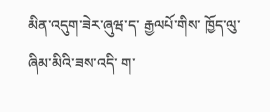མིན་འདུག་ཟེར་ཞུཝ་ད་ རྒྱལཔོ་གིས་ ཁྱོད་ལུ་ཞིམ་མིའི་ཟས་འདི་ ག་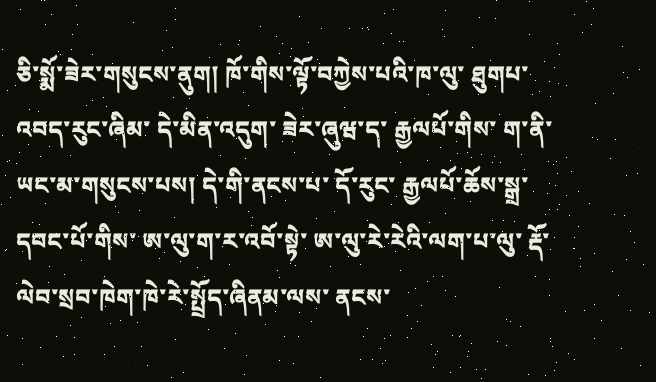ཅི་སྨོ་ཟེར་གསུངས་ནུག། ཁོ་གིས་ལྟོ་བཀྱེས་པའི་ཁ་ལུ་ ཐུགཔ་འབད་རུང་ཞིམ་ དེ་མིན་འདུག་ ཟེར་ཞུཝ་ད་ རྒྱལཔོ་གིས་ ག་ནི་ཡང་མ་གསུངས་པས། དེ་གི་ནངས་པ་ དོ་རུང་ རྒྱལཔོ་ཆོས་སྒྲ་དབང་པོ་གིས་ ཨ་ལུ་ག་ར་འབོ་སྟེ་ ཨ་ལུ་རེ་རེའི་ལག་པ་ལུ་ རྡོ་ལེབ་སྲབ་ཁེག་ཁེ་རེ་སྤྲོད་ཞིནམ་ལས་ ནངས་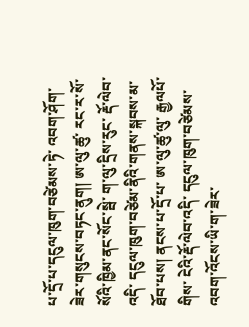པ་དྲོ་པ་དངུལ་ཁུག་བཙེམས་ཏེ་ འབག་ཤོག་ཟེར་གསུངས་བཏང་ནུག། ཨ་ལུ་ཚུ་ རང་ར་སོ་སོའི་ཁྱིམ་ནང་སོང་སྦེ་ ག་ལུ་དྲིས་རུང་ རྡོ་ལེབ་འདི་ དངུལ་ཁུག་བཙེམ་ནིའི་གནས་སྐབས་མ་ཐོབ་པས། ནངས་པ་དྲོ་པ་ ཨ་ལུ་ཚུ་ལུ་ རྒྱལཔོ་གིས་ ངེའི་རྡོ་ལེབ་འདི་ དངུལ་ཁུག་བཙེམས་འབག་འོངས་ཡི་ག་ཟེར་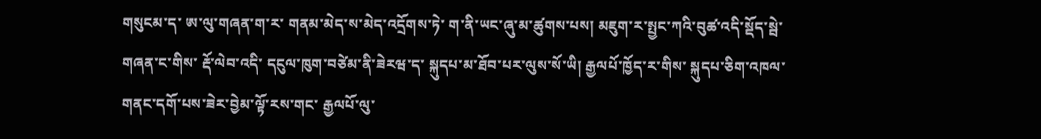གསུངམ་ད་ ཨ་ལུ་གཞན་ག་ར་ གནམ་མེད་ས་མེད་འདྲོགས་ཏེ་ ག་ནི་ཡང་ཞུ་མ་ཚུགས་པས། མཇུག་ར་སྤྱང་ཀའི་བུཚ་འདི་སྡོད་སྦེ་ གཞན་ང་གིས་ རྡོ་ལེབ་འདི་ དངུལ་ཁུག་བཙེམ་ནི་ཟེརཝ་ད་ སྐུདཔ་མ་ཐོབ་པར་ལུས་སོ་ཡི། རྒྱལཔོ་ཁྱོད་ར་གིས་ སྐུདཔ་ཅིག་འཁལ་གནང་དགོ་པས་ཟེར་བྱེམ་ལྟོ་རས་གང་ རྒྱལཔོ་ལུ་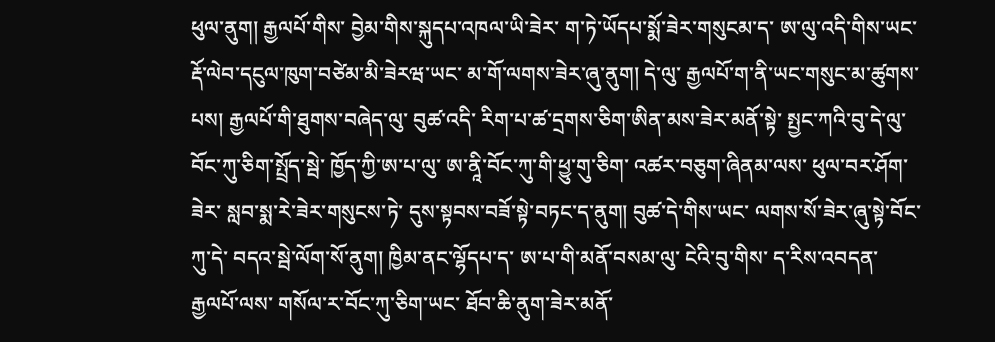ཕུལ་ནུག། རྒྱལཔོ་གིས་ བྱེམ་གིས་སྐུདཔ་འཁལ་ཡི་ཟེར་ ག་ཏེ་ཡོདཔ་སྨོ་ཟེར་གསུངམ་ད་ ཨ་ལུ་འདི་གིས་ཡང་ རྡོ་ལེབ་དངུལ་ཁུག་བཙེམ་མི་ཟེརཝ་ཡང་ མ་གོ་ལགས་ཟེར་ཞུ་ནུག། དེ་ལུ་ རྒྱལཔོ་ག་ནི་ཡང་གསུང་མ་ཚུགས་པས། རྒྱལཔོ་གི་ཐུགས་བཞེད་ལུ་ བུཚ་འདི་ རིག་པ་ཚ་དྲགས་ཅིག་ཨིན་མས་ཟེར་མནོ་སྟེ་ སྤྱང་ཀའི་བུ་དེ་ལུ་ བོང་ཀུ་ཅིག་སྤྲོད་སྦེ་ ཁྱོད་ཀྱི་ཨ་པ་ལུ་ ཨ་ནཱི་བོང་ཀུ་གི་ཕྱུ་གུ་ཅིག་ འཚར་བཅུག་ཞིནམ་ལས་ ཕུལ་བར་ཤོག་ཟེར་ སླབ་སྨ་རེ་ཟེར་གསུངས་ཏེ་ དུས་སྟབས་བཟོ་སྟེ་བཏང་ད་ནུག། བུཚ་དེ་གིས་ཡང་ ལགས་སོ་ཟེར་ཞུ་སྟེ་བོང་ཀུ་དེ་ བདའ་སྦེ་ལོག་སོ་ནུག། ཁྱིམ་ནང་ལྷོདཔ་ད་ ཨ་པ་གི་མནོ་བསམ་ལུ་ ངེའི་བུ་གིས་ ད་རིས་འབདན་ རྒྱལཔོ་ལས་ གསོལ་ར་བོང་ཀུ་ཅིག་ཡང་ ཐོབ་ཆི་ནུག་ཟེར་མནོ་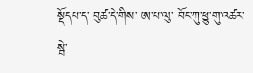སྡོདཔ་ད་ བུཚ་དེ་གིས་ ཨ་པ་ལུ་ བོང་ཀུ་ཕྱུ་གུ་འཚར་སྦེ་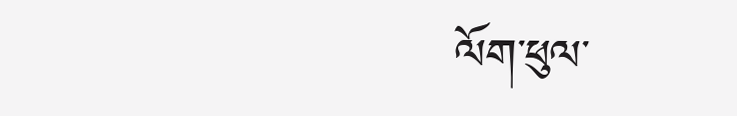ལོག་ཕུལ་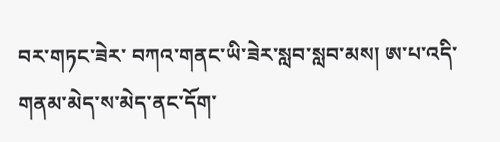བར་གཏང་ཟེར་ བཀའ་གནང་ཡི་ཟེར་སླབ་སླབ་མས། ཨ་པ་འདི་ གནམ་མེད་ས་མེད་ནང་དོག་